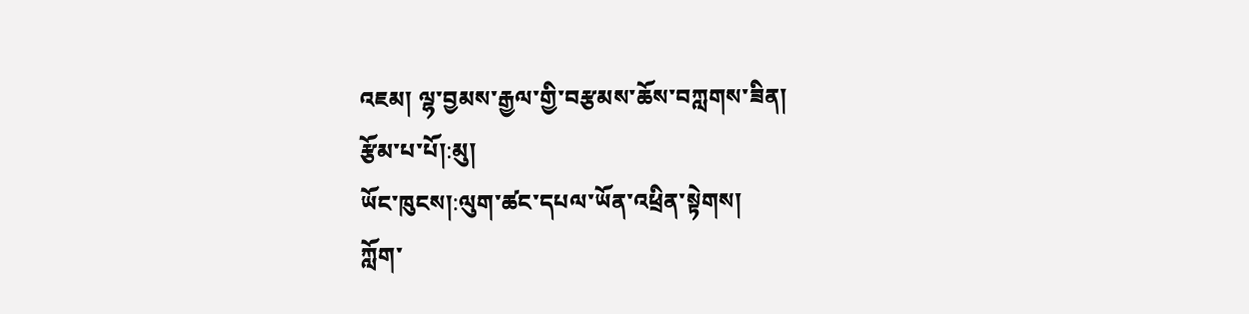འཇམ། ལྷ་བྱམས་རྒྱལ་གྱི་བརྩམས་ཆོས་བཀླགས་ཟིན།
རྩོམ་པ་པོ།:མུ།
ཡོང་ཁུངས།:ལུག་ཚང་དཔལ་ཡོན་འཕྲིན་སྟེགས།
ཀློག་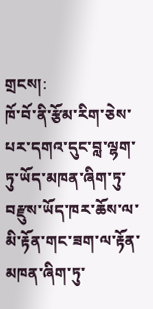གྲངས།:
ཁོ་བོ་ནི་རྩོམ་རིག་ཅེས་པར་དགའ་དུང་བླ་ལྷག་ཏུ་ཡོད་མཁན་ཞིག་ཏུ་བརྫུས་ཡོད་ཁར་ཆོས་ལ་མི་རྟོན་གང་ཟག་ལ་རྟོན་མཁན་ཞིག་ཏུ་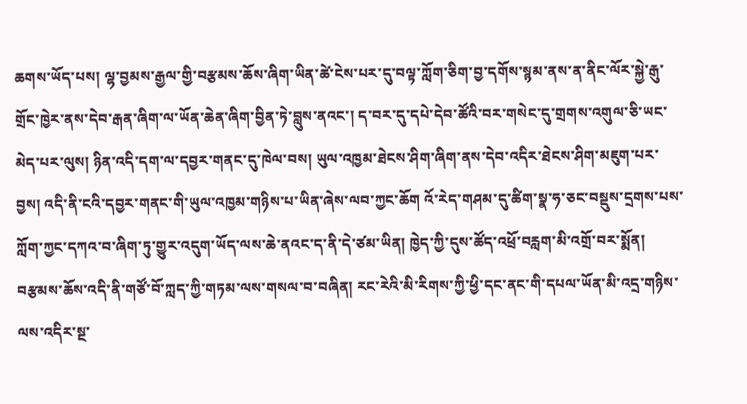ཆགས་ཡོད་པས། ལྷ་བྱམས་རྒྱལ་གྱི་བརྩམས་ཆོས་ཞིག་ཡིན་ཚེ་ངེས་པར་དུ་བལྟ་ཀློག་ཅིག་བྱ་དགོས་སྙམ་ནས་ན་ནིང་ལོར་སྐྱེ་རྒུ་གྲོང་ཁྱེར་ནས་དེབ་རྒན་ཞིག་ལ་ཡོན་ཆེན་ཞིག་བྱིན་ཏེ་བླུས་ནའང་། ད་བར་དུ་དཔེ་དེབ་ཚོའི་བར་གསེང་དུ་གྲགས་འགུལ་ཅི་ཡང་མེད་པར་ལུས། ཉིན་འདི་དག་ལ་དབྱར་གནང་དུ་ཁེལ་བས། ཡུལ་འཁྱམ་ཐེངས་ཤིག་ཞིག་ནས་དེབ་འདིར་ཐེངས་ཤིག་མཇུག་པར་བྱས། འདི་ནི་ངའི་དབྱར་གནང་གི་ཡུལ་འཁྱམ་གཉིས་པ་ཡིན་ཞེས་ལབ་ཀྱང་ཆོག འོ་རེད་གཤམ་དུ་ཚིག་སྣ་ཧ་ཅང་བསྡུས་དྲགས་པས་ཀློག་ཀྱང་དཀའ་བ་ཞིག་ཏུ་གྱུར་འདུག་ཡོད་ལས་ཆེ་ནའང་ད་ནི་དེ་ཙམ་ཡིན། ཁྱེད་ཀྱི་དུས་ཚོད་འཕྲོ་བརླག་མི་འགྲོ་བར་སྨོན།
བརྩམས་ཆོས་འདི་ནི་གཙོ་བོ་ཀླད་ཀྱི་གཏམ་ལས་གསལ་བ་བཞིན། རང་རེའི་མི་རིགས་ཀྱི་ཕྱི་དང་ནང་གི་དཔལ་ཡོན་མི་འདྲ་གཉིས་ལས་འདིར་སྔ་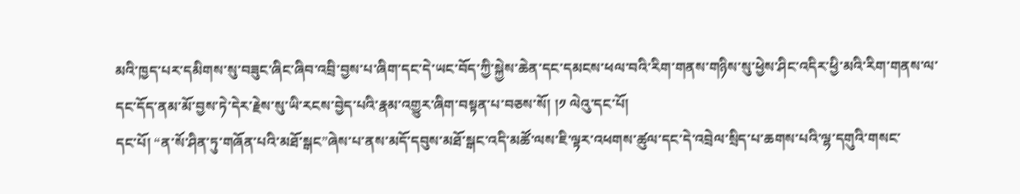མའི་ཁྱད་པར་དམིགས་སུ་བཟུང་ཞིང་ཞིབ་འབྲི་བྱས་པ་ཞིག་དང་དེ་ཡང་བོད་ཀྱི་སྐྱེས་ཆེན་དང་དམངས་ཕལ་བའི་རིག་གནས་གཉིས་སུ་ཕྱེས་ཤིང་འདིར་ཕྱི་མའི་རིག་གནས་ལ་དང་དོད་ནམ་མོ་བྱས་ཏེ་དེར་རྗེས་སུ་ཡི་རངས་བྱེད་པའི་རྣམ་འགྱུར་ཞིག་བསྟན་པ་བཅས་སོ། །༡ ལེའུ་དང་པོ།
དང་པོ། “ན་སོ་ཤིན་ཏུ་གཞོན་པའི་མཐོ་སྒང”ཞེས་པ་ནས་མདོ་དབུས་མཐོ་སྒང་འདི་མཚོ་ལས་ཇི་ལྟར་འཕགས་ཚུལ་དང་དེ་འབྲེལ་སྲིད་པ་ཆགས་པའི་ལྷ་དགུའི་གསང་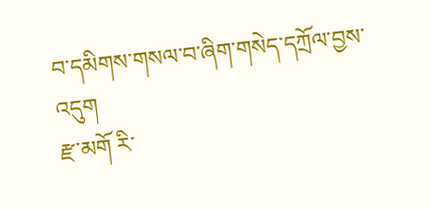བ་དམིགས་གསལ་བ་ཞིག་གསེད་དཀྲོལ་བྱས་འདུག
རྫ་མགོ རི་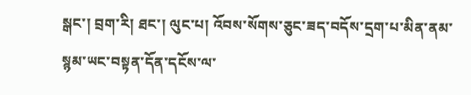སྒང་། བྲག་རི། ཐང་། ལུང་པ། འོབས་སོགས་ཅུང་ཟད་བདོས་དྲག་པ་མིན་ནམ་སྙམ་ཡང་བསྟན་དོན་དངོས་ལ་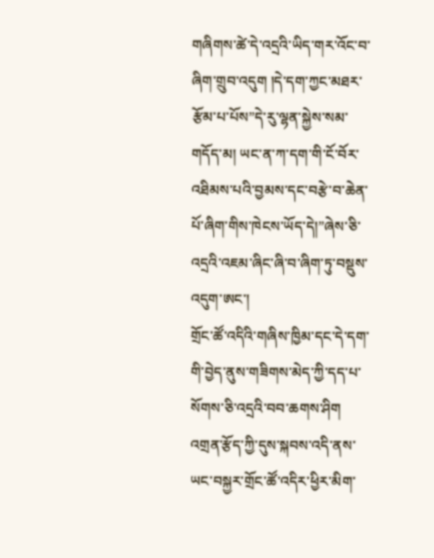གཞིགས་ཚེ་དེ་འདྲའི་ཡིད་གར་འོང་བ་ཞིག་གྲུབ་འདུག །དེ་དག་ཀྱང་མཐར་རྩོམ་པ་པོས”དེ་རུ་ལྷན་སྐྱེས་སམ་གདོད་མ། ཡང་ན་ཀ་དག་གི་ངོ་བོར་འཐིམས་པའི་བྱམས་དང་བརྩེ་བ་ཆེན་པོ་ཞིག་གིས་ཁེངས་ཡོད་དེ།”ཞེས་ཅི་འདྲའི་འཇམ་ཞིང་ཞི་བ་ཞིག་ཏུ་བསྡུས་འདུག་ཨང་།
གྲོང་ཚོ་འདིའི་གཞིས་ཁྱིམ་དང་དེ་དག་གི་བྱེད་ནུས་གཟིགས་མེད་ཀྱི་དད་པ་སོགས་ཅི་འདྲའི་བབ་ཆགས་ཤིག འགྲན་རྩོད་ཀྱི་དུས་སྐབས་འདི་ནས་ཡང་བསྐྱར་གྲོང་ཚོ་འདིར་ཕྱིར་མིག་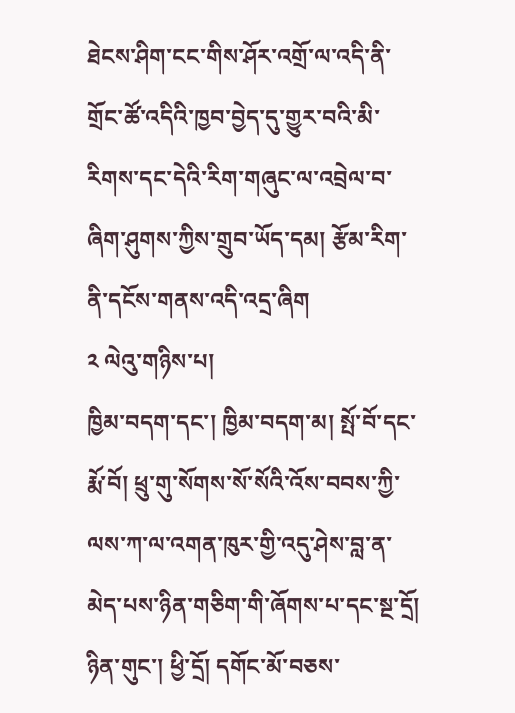ཐེངས་ཤིག་ངང་གིས་ཤོར་འགྲོ་ལ་འདི་ནི་གྲོང་ཚོ་འདིའི་ཁྱབ་བྱེད་དུ་གྱུར་བའི་མི་རིགས་དང་དེའི་རིག་གཞུང་ལ་འབྲེལ་བ་ཞིག་ཤུགས་ཀྱིས་གྲུབ་ཡོད་དམ། རྩོམ་རིག་ནི་དངོས་གནས་འདི་འདྲ་ཞིག
༢ ལེའུ་གཉིས་པ།
ཁྱིམ་བདག་དང་། ཁྱིམ་བདག་མ། སྤོ་བོ་དང་རྨོ་བོ། ཕྲུ་གུ་སོགས་སོ་སོའི་འོས་བབས་ཀྱི་ལས་ཀ་ལ་འགན་ཁུར་གྱི་འདུ་ཤེས་བླ་ན་མེད་པས་ཉིན་གཅིག་གི་ཞོགས་པ་དང་སྔ་དྲོ། ཉིན་གུང་། ཕྱི་དྲོ། དགོང་མོ་བཅས་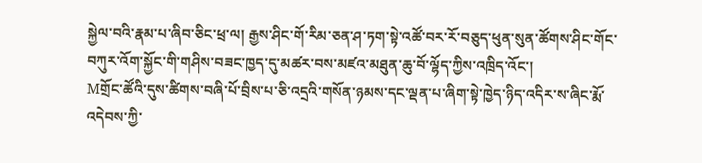སྐྱེལ་བའི་རྣམ་པ་ཞིབ་ཅིང་ཕྲ་ལ། རྒྱས་ཤིང་གོ་རིམ་ཅན་ཤ་ཏག་སྟེ་འཚོ་བར་རོ་བཅུད་ཕུན་སུན་ཚོགས་ཤིང་གོང་བཀུར་འོག་སྐྱོང་གི་གཤིས་བཟང་ཁྱད་དུ་མཚར་བས་མཛའ་མཐུན་ཆུ་བོ་ལྷོད་ཀྱིས་འཁྲིད་འོང་།
Mགྲོང་ཚོའི་དུས་ཚིགས་བཞི་པོ་བྲིས་པ་ཅི་འདྲའི་གསོན་ཉམས་དང་ལྡན་པ་ཞིག་སྟེ་ཁྱེད་ཉིད་འདིར་ས་ཞིང་རྨོ་འདེབས་ཀྱི་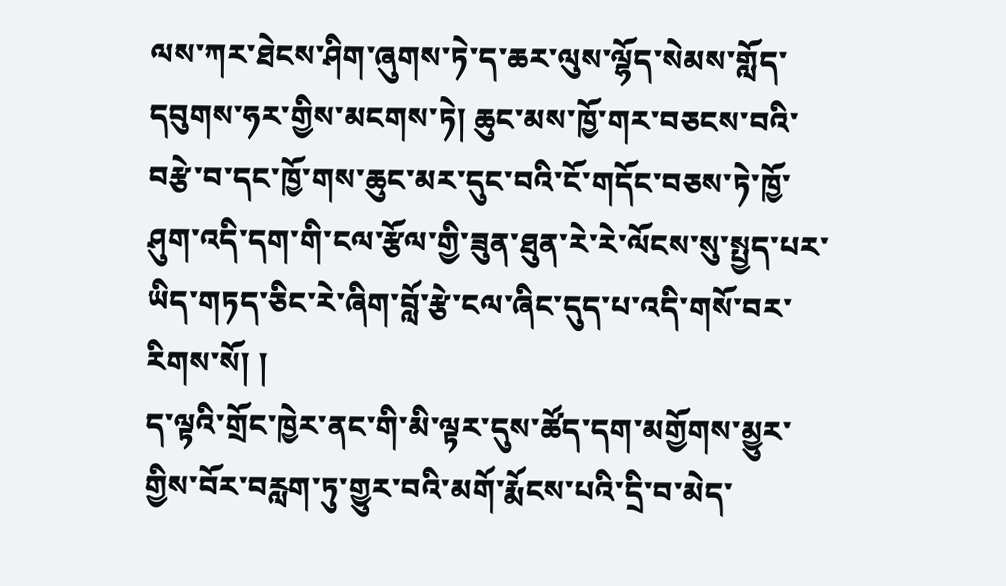ལས་ཀར་ཐེངས་ཤིག་ཞུགས་ཏེ་ད་ཆར་ལུས་ལྷོད་སེམས་གློད་དབུགས་ཧར་གྱིས་མངགས་ཏེ། ཆུང་མས་ཁྱོ་གར་བཅངས་བའི་བརྩེ་བ་དང་ཁྱོ་གས་ཆུང་མར་དུང་བའི་ངོ་གདོང་བཅས་ཏེ་ཁྱོ་ཤུག་འདི་དག་གི་ངལ་རྩོལ་གྱི་ཟུན་ཐུན་རེ་རེ་ལོངས་སུ་སྤྱད་པར་ཡིད་གཏད་ཅིང་རེ་ཞིག་བློ་རྩེ་ངལ་ཞིང་དུད་པ་འདི་གསོ་བར་རིགས་སོ། །
ད་ལྟའི་གྲོང་ཁྱེར་ནང་གི་མི་ལྟར་དུས་ཚོད་དག་མགྱོགས་མྱུར་གྱིས་བོར་བརླག་ཏུ་གྱུར་བའི་མགོ་རྨོངས་པའི་དྲི་བ་མེད་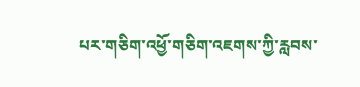པར་གཅིག་འཕྱོ་གཅིག་འཇགས་ཀྱི་རླབས་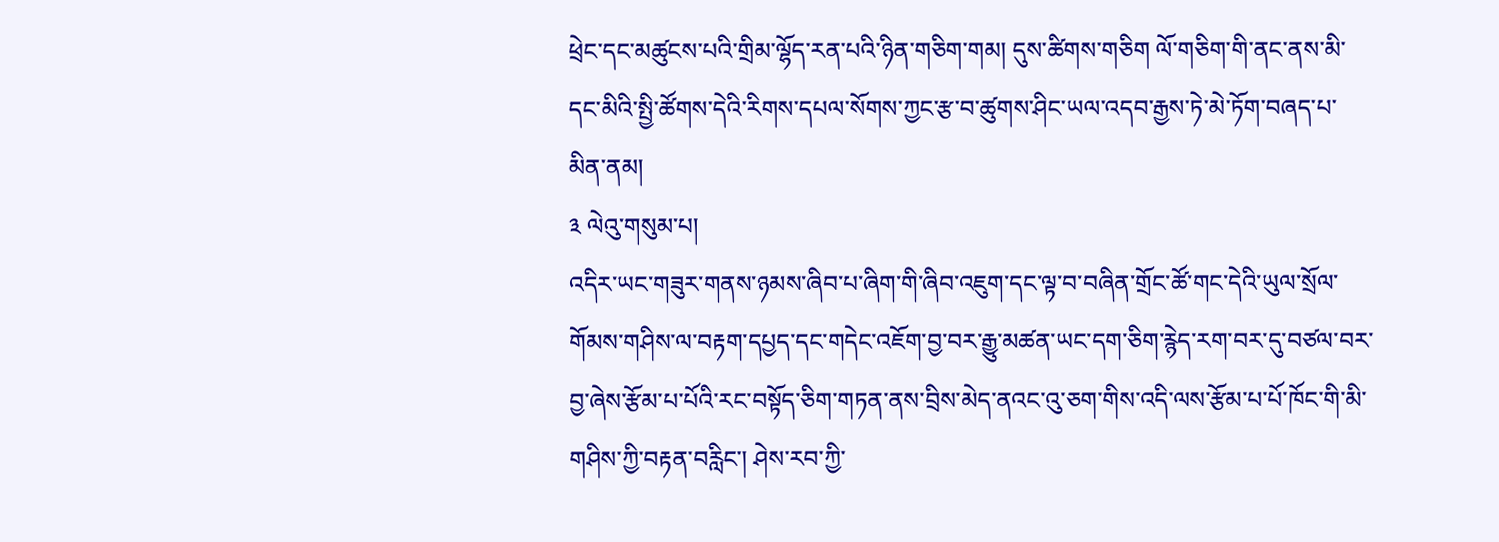ཕྲེང་དང་མཚུངས་པའི་གྲིམ་ལྷོད་རན་པའི་ཉིན་གཅིག་གམ། དུས་ཚིགས་གཅིག ལོ་གཅིག་གི་ནང་ནས་མི་དང་མིའི་སྤྱི་ཚོགས་དེའི་རིགས་དཔལ་སོགས་ཀྱང་རྩ་བ་ཚུགས་ཤིང་ཡལ་འདབ་རྒྱས་ཏེ་མེ་ཏོག་བཞད་པ་མིན་ནམ།
༣ ལེའུ་གསུམ་པ།
འདིར་ཡང་གཟུར་གནས་ཉམས་ཞིབ་པ་ཞིག་གི་ཞིབ་འཇུག་དང་ལྟ་བ་བཞིན་གྲོང་ཚོ་གང་དེའི་ཡུལ་སྲོལ་གོམས་གཤིས་ལ་བརྟག་དཔྱད་དང་གདེང་འཇོག་བྱ་བར་རྒྱུ་མཚན་ཡང་དག་ཅིག་རྙེད་རག་བར་དུ་བཙལ་བར་བྱ་ཞེས་རྩོམ་པ་པོའི་རང་བསྟོད་ཅིག་གཏན་ནས་བྲིས་མེད་ནའང་འུ་ཅག་གིས་འདི་ལས་རྩོམ་པ་པོ་ཁོང་གི་མི་གཤིས་ཀྱི་བརྟན་བརླིང་། ཤེས་རབ་ཀྱི་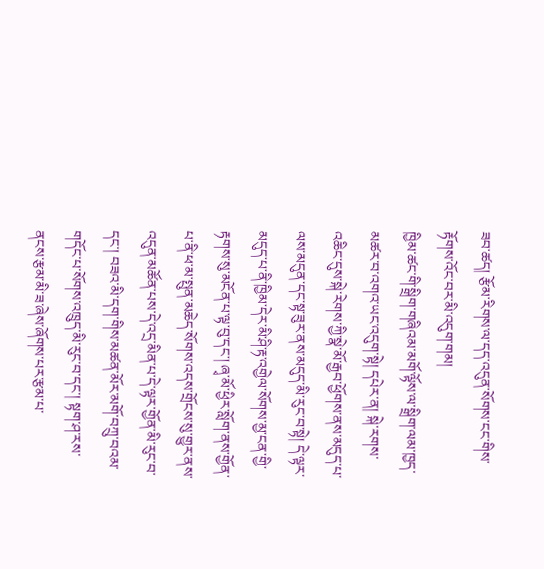ཟབ་ཚད། རྩོམ་རིགས་ལ་དད་འདུན་སོགས་ངང་གིས་རྟོགས་འོང་བར་མི་འདུག་གམ།
ཁྱིམ་ཚང་གི་སྒྲིག་གཞིའམ་མགོ་ལྟོས་ལ་སྒྲིག་ལམ་ཁྱད་མཚར་བ་འགའ་ཡང་འདུག་སྟེ། དཔེར་ན། སྐེ་རགས་འཆིང་དུས་སྐེ་རེགས་ཀྱི་སྣེ་མོ་རྒྱབ་ཕྱོགས་ནས་མདུད་པ་ལས་མདུན་དང་སྟ་ཟུར་ནས་མདུད་མི་རུང་བ་སྟེ། དེ་ལྟར་མདུད་པ་ནི་ཁྱིམ་དེར་མི་ཤི་རྟ་འགྱེལ་སོགས་མྱ་ངན་གྱི་རྟགས་སུ་མངོན་པ་ལྟ་བུ་དང་། ཞྭ་མོ་ཕྱིར་སློག་ནས་གྱོན་པ་ནི་ཕ་མ་སྤུན་མཆེད་སོགས་འདས་གྲོངས་སུ་གྱུར་ནས་འདུན་མཚོན་པས་དེ་འདྲ་མིན་པ་དེ་ལྟར་གྱོན་མི་རུང་བ་དང་། བཟའ་མི་དག་གིས་མཚན་མོར་མགོ་བཀྲུ་བའམ་གདོང་པ་སོགས་འཁྲུད་མི་རུང་བ་དང་། སྟག་ཤ་རས་ནངས་རྩམ་མི་ཟ་ཞེས་ཞོགས་པར་རྩམ་པ་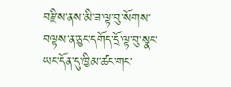བརྫིས་ནས་མི་ཟ་ལྟ་བུ་སོགས་བལྟས་ན་ཅུང་དགོད་དྲོ་ལྟ་བུ་སྣང་ཡང་དོན་དུ་ཁྱིམ་ཚང་གང་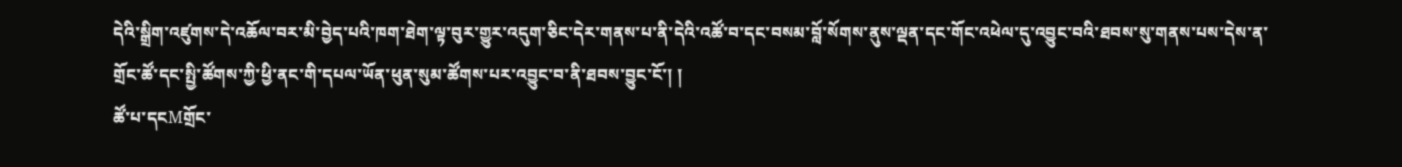དེའི་སྒྲིག་འཛུགས་དེ་འཆོལ་བར་མི་བྱེད་པའི་ཁག་ཐེག་ལྟ་བུར་གྱུར་འདུག་ཅིང་དེར་གནས་པ་ནི་དེའི་འཚོ་བ་དང་བསམ་བློ་སོགས་ནུས་ལྡན་དང་གོང་འཕེལ་དུ་འབྱུང་བའི་ཐབས་སུ་གནས་པས་དེས་ན་གྲོང་ཚོ་དང་སྤྱི་ཚོགས་ཀྱི་ཕྱི་ནང་གི་དཔལ་ཡོན་ཕུན་སུམ་ཚོགས་པར་འབྱུང་བ་ནི་ཐབས་བྱུང་ངོ་། །
ཚོ་པ་དངMགྲོང་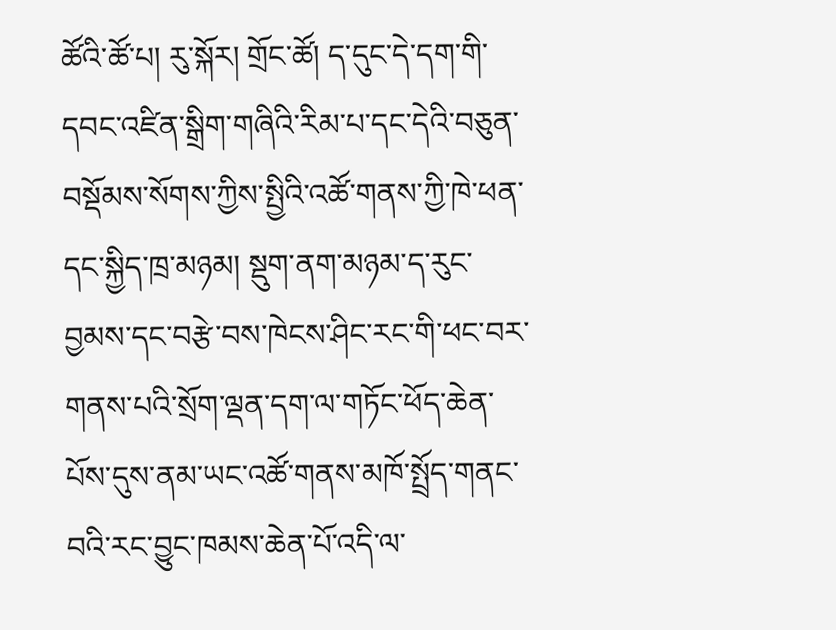ཚོའི་ཚོ་པ། རུ་སྐོར། གྲོང་ཚོ། ད་དུང་དེ་དག་གི་དབང་འཛིན་སྒྲིག་གཞིའི་རིམ་པ་དང་དེའི་བཅུན་བསྡོམས་སོགས་ཀྱིས་སྤྱིའི་འཚོ་གནས་ཀྱི་ཁེ་ཕན་དང་སྐྱིད་ཁྲ་མཉམ། སྡུག་ནག་མཉམ་ད་རུང་བྱམས་དང་བརྩེ་བས་ཁེངས་ཤིང་རང་གི་ཕང་བར་གནས་པའི་སྲོག་ལྡན་དག་ལ་གཏོང་ཕོད་ཆེན་པོས་དུས་ནམ་ཡང་འཚོ་གནས་མཁོ་སྤྲོད་གནང་བའི་རང་བྱུང་ཁམས་ཆེན་པོ་འདི་ལ་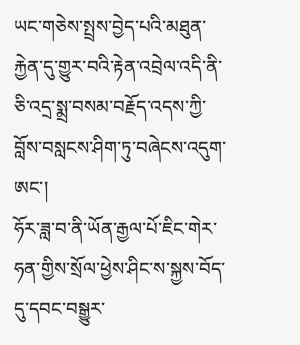ཡང་གཅེས་སྤྲས་བྱེད་པའི་མཐུན་རྐྱེན་དུ་གྱུར་བའི་རྟེན་འབྲེལ་འདི་ནི་ཅི་འདྲ་སྨྲ་བསམ་བརྗོད་འདས་ཀྱི་བློས་བསླངས་ཤིག་ཏུ་བཞེངས་འདུག་ཨང་།
ཧོར་ཟླ་བ་ནི་ཡོན་རྒྱལ་པོ་ཇིང་གེར་ཧན་གྱིས་སྲོལ་ཕྱེས་ཤིང་ས་སྐྱས་བོད་དུ་དབང་བསྒྱུར་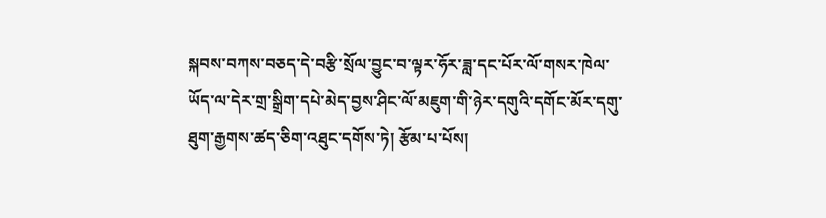སྐབས་བཀས་བཅད་དེ་བརྩི་སྲོལ་བྱུང་བ་ལྟར་ཧོར་ཟླ་དང་པོར་ལོ་གསར་ཁེལ་ཡོད་ལ་དེར་གྲ་སྒྲིག་དཔེ་མེད་བྱས་ཤིང་ལོ་མཇུག་གི་ཉེར་དགུའི་དགོང་མོར་དགུ་ཐུག་རྒྱགས་ཚད་ཅིག་འཐུང་དགོས་ཏེ། རྩོམ་པ་པོས།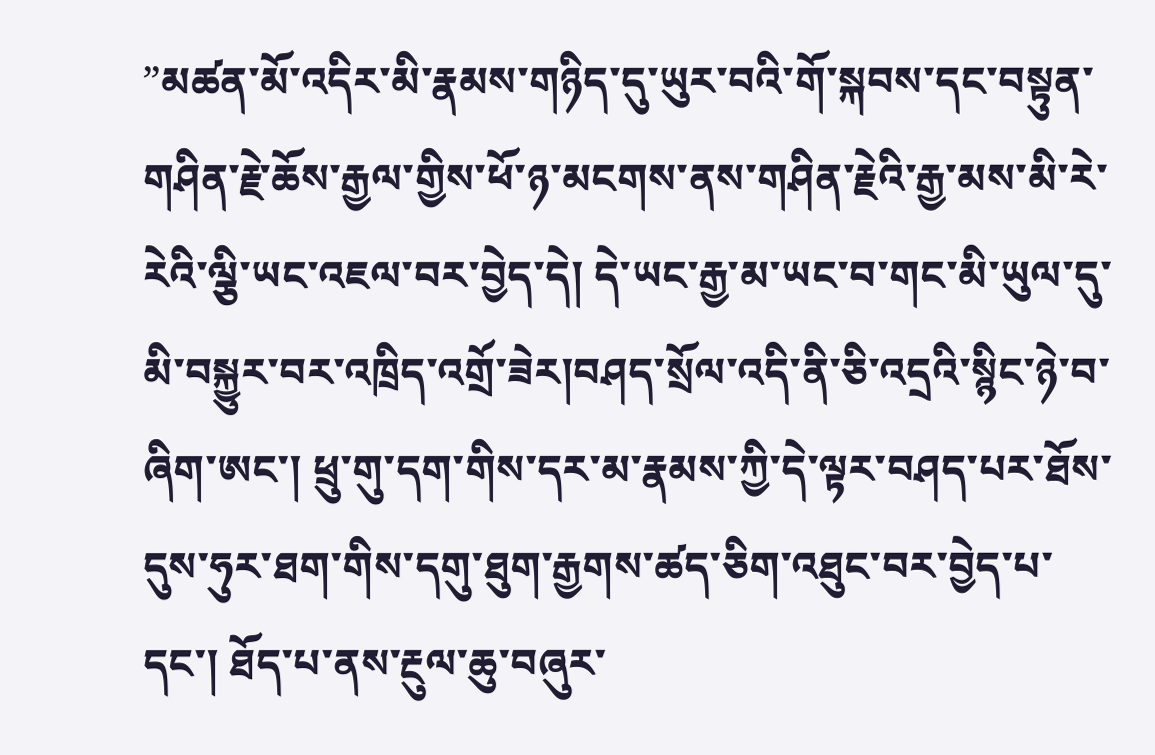”མཚན་མོ་འདིར་མི་རྣམས་གཉིད་དུ་ཡུར་བའི་གོ་སྐབས་དང་བསྟུན་གཤིན་རྗེ་ཆོས་རྒྱལ་གྱིས་ཕོ་ཉ་མངགས་ནས་གཤིན་རྗེའི་རྒྱ་མས་མི་རེ་རེའི་ལྕི་ཡང་འཇལ་བར་བྱེད་དེ། དེ་ཡང་རྒྱ་མ་ཡང་བ་གང་མི་ཡུལ་དུ་མི་བསྐྱུར་བར་འཁྲིད་འགྲོ་ཟེར།བཤད་སྲོལ་འདི་ནི་ཅི་འདྲའི་སྙིང་ཉེ་བ་ཞིག་ཨང་། ཕྲུ་གུ་དག་གིས་དར་མ་རྣམས་ཀྱི་དེ་ལྟར་བཤད་པར་ཐོས་དུས་ཧུར་ཐག་གིས་དགུ་ཐུག་རྒྱགས་ཚད་ཅིག་འཐུང་བར་བྱེད་པ་དང་། ཐོད་པ་ནས་རྔུལ་ཆུ་བཞུར་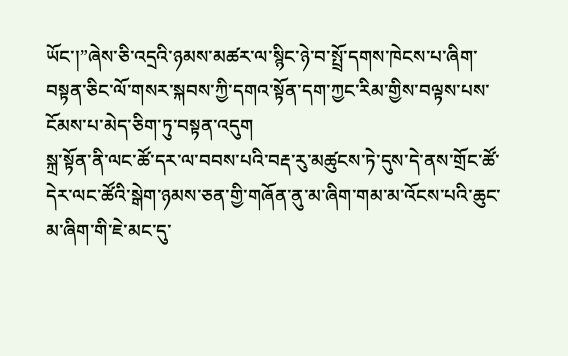ཡོང་།”ཞེས་ཅི་འདྲའི་ཉམས་མཚར་ལ་སྙིང་ཉེ་བ་སྤྲོ་དགས་ཁེངས་པ་ཞིག་བསྟན་ཅིང་ལོ་གསར་སྐབས་ཀྱི་དགའ་སྟོན་དག་ཀྱང་རིམ་གྱིས་བལྟས་པས་ངོམས་པ་མེད་ཅིག་ཏུ་བསྟན་འདུག
སྐྲ་སྟོན་ནི་ལང་ཚོ་དར་ལ་བབས་པའི་བརྡ་རུ་མཚུངས་ཏེ་དུས་དེ་ནས་གྲོང་ཚོ་དེར་ལང་ཚོའི་སྒེག་ཉམས་ཅན་གྱི་གཞོན་ནུ་མ་ཞིག་གམ་མ་འོངས་པའི་ཆུང་མ་ཞིག་གི་ཇེ་མང་དུ་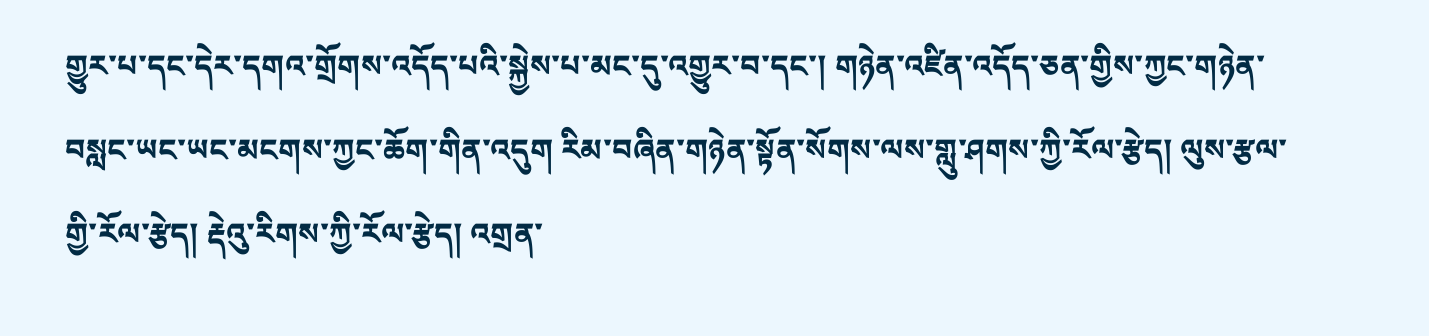གྱུར་པ་དང་དེར་དགའ་གྲོགས་འདོད་པའི་སྐྱེས་པ་མང་དུ་འགྱུར་བ་དང་། གཉེན་འཛིན་འདོད་ཅན་གྱིས་ཀྱང་གཉེན་བསླང་ཡང་ཡང་མངགས་ཀྱང་ཆོག་གིན་འདུག རིམ་བཞིན་གཉེན་སྟོན་སོགས་ལས་གླུ་ཤགས་ཀྱི་རོལ་རྩེད། ལུས་རྩལ་གྱི་རོལ་རྩེད། རྡེའུ་རིགས་ཀྱི་རོལ་རྩེད། འགྲན་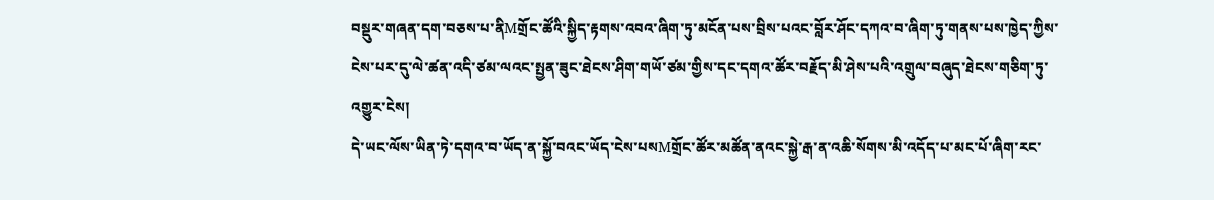བསྡུར་གཞན་དག་བཅས་པ་ནིMགྲོང་ཚོའི་སྐྱིད་རྟགས་འབའ་ཞིག་ཏུ་མངོན་པས་བྲིས་པའང་བློར་ཤོང་དཀའ་བ་ཞིག་ཏུ་གནས་པས་ཁྱེད་ཀྱིས་ངེས་པར་དུ་ལེ་ཚན་འདི་ཙམ་ལའང་སྤྱན་ཟུང་ཐེངས་ཤིག་གཡོ་ཙམ་གྱིས་དང་དགའ་ཚོར་བརྗོད་མི་ཤེས་པའི་འགྲུལ་བཞུད་ཐེངས་གཅིག་ཏུ་འགྱུར་ངེས།
དེ་ཡང་ལོས་ཡིན་ཏེ་དགའ་བ་ཡོད་ན་སྐྱོ་བའང་ཡོད་ངེས་པསMགྲོང་ཚོར་མཚོན་ནའང་སྐྱེ་རྒ་ན་འཆི་སོགས་མི་འདོད་པ་མང་པོ་ཞིག་རང་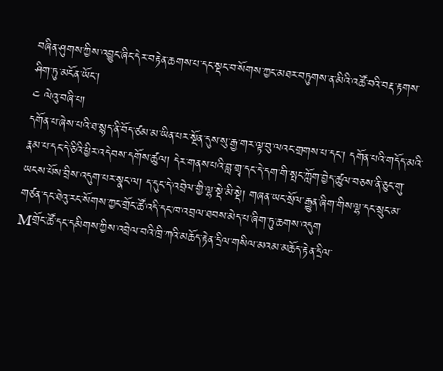བཞིན་ཤུགས་ཀྱིས་འབྱུང་ཞིང་དེར་བརྟེན་ཆགས་པ་དང་སྡང་བ་སོགས་ཀྱང་མཐར་བཏུགས་ན་མིའི་འཚོ་བའི་བརྡ་རྟགས་ཤིག་ཏུ་མངོན་ཡོང་།
༤ ལེའུ་བཞི་པ།
དགོན་པ་ཞེས་པའི་ཐ་སྙད་ནི་བོད་ཙམ་མ་ཡིན་པར་སྔོན་དུས་སུ་རྒྱ་གར་ལྟ་བུ་ལའང་གྲགས་པ་དང་། དགོན་པའི་གདོད་མའི་རྣམ་པ་དང་དེ་ཅིའི་ཕྱིར་འདེབས་དགོས་ཚུལ། དེར་གནས་པའི་བླ་གྲྭ་དང་དེ་དག་གི་སྤང་ཀློག་བྱེད་ཚུལ་བཅས་ནི་ཅུང་གུ་ཡངས་པོས་བྲིས་འདུག་པར་སྣང་ལ། ད་དུང་དེ་འབྲེལ་གྱི་ལྷ་སྡེ་མི་སྡེ། གཞན་ཡང་སྲོལ་རྒྱུན་ཞིག་གིས་ལྷ་དང་སྲུང་མ་གཙན་དང་ཐེའུ་རང་སོགས་ཀྱང་གྲོང་ཚོ་འདི་དང་ཁ་འབྲལ་ཐབས་མེད་པ་ཞིག་ཏུ་ཆགས་འདུག
Mགྲོང་ཚོ་དང་དམིགས་ཀྱིས་འབྲེལ་བའི་ཁྲི་ཀའི་མཆོད་རྟེན་དྲིལ་གསིལ་མའམ་མཆོད་རྟེན་དྲིལ་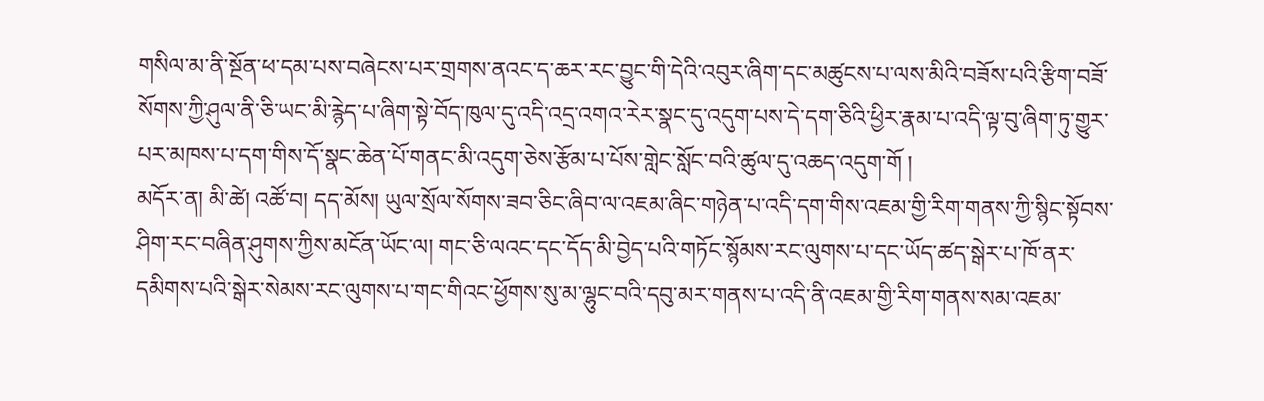གསིལ་མ་ནི་སྔོན་ཕ་དམ་པས་བཞེངས་པར་གྲགས་ནའང་ད་ཆར་རང་བྱུང་གི་དེའི་འབུར་ཞིག་དང་མཚུངས་པ་ལས་མིའི་བཟོས་པའི་རྩིག་བཟོ་སོགས་ཀྱི་ཤུལ་ནི་ཅི་ཡང་མི་རྙེད་པ་ཞིག་སྟེ་བོད་ཁུལ་དུ་འདི་འདྲ་འགའ་རེར་སྣང་དུ་འདུག་པས་དེ་དག་ཅིའི་ཕྱིར་རྣམ་པ་འདི་ལྟ་བུ་ཞིག་ཏུ་གྱུར་པར་མཁས་པ་དག་གིས་དོ་སྣང་ཆེན་པོ་གནང་མི་འདུག་ཅེས་རྩོམ་པ་པོས་གླེང་སློང་བའི་ཚུལ་དུ་འཆད་འདུག་གོ །
མདོར་ན། མི་ཚེ། འཚོ་བ། དད་མོས། ཡུལ་སྲོལ་སོགས་ཟབ་ཅིང་ཞིབ་ལ་འཇམ་ཞིང་གཉེན་པ་འདི་དག་གིས་འཇམ་གྱི་རིག་གནས་ཀྱི་སྙིང་སྟོབས་ཤིག་རང་བཞིན་ཤུགས་ཀྱིས་མངོན་ཡོང་ལ། གང་ཅི་ལའང་དང་དོད་མི་བྱེད་པའི་གཏོང་སྙོམས་རང་ལུགས་པ་དང་ཡོད་ཚད་སྒེར་པ་ཁོ་ནར་དམིགས་པའི་སྒེར་སེམས་རང་ལུགས་པ་གང་གིའང་ཕྱོགས་སུ་མ་ལྷུང་བའི་དབུ་མར་གནས་པ་འདི་ནི་འཇམ་གྱི་རིག་གནས་སམ་འཇམ་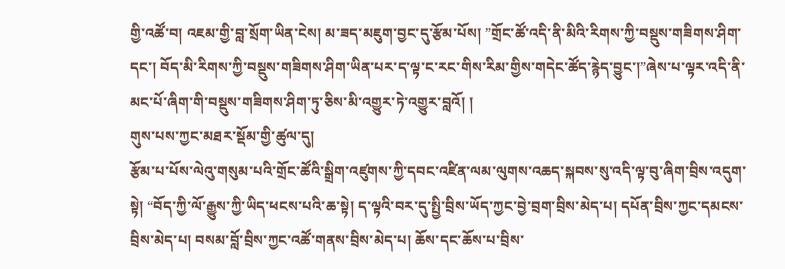གྱི་འཚོ་བ། འཇམ་གྱི་བླ་སྲོག་ཡིན་ངེས། མ་ཟད་མཇུག་བྱང་དུ་རྩོམ་པོས། ”གྲོང་ཚོ་འདི་ནི་མིའི་རིགས་ཀྱི་བསྡུས་གཟིགས་ཤིག་དང་། བོད་མི་རིགས་ཀྱི་བསྡུས་གཟིགས་ཤིག་ཡིན་པར་ད་ལྟ་ང་རང་གིས་རིམ་གྱིས་གདེང་ཚོད་རྙེད་བྱུང་།”ཞེས་པ་ལྟར་འདི་ནི་མང་པོ་ཞིག་གི་བསྡུས་གཟིགས་ཤིག་ཏུ་ཅིས་མི་འགྱུར་ཏེ་འགྱུར་བླའོ། །
གུས་པས་ཀྱང་མཐར་སྡོམ་གྱི་ཚུལ་དུ།
རྩོམ་པ་པོས་ལེའུ་གསུམ་པའི་གྲོང་ཚོའི་སྒྲིག་འཛུགས་ཀྱི་དབང་འཛིན་ལམ་ལུགས་འཆད་སྐབས་སུ་འདི་ལྟ་བུ་ཞིག་བྲིས་འདུག་སྟེ། “བོད་ཀྱི་ལོ་རྒྱུས་ཀྱི་ཡིད་ཕངས་པའི་ཆ་སྟེ། ད་ལྟའི་བར་དུ་སྤྱི་བྲིས་ཡོད་ཀྱང་བྱེ་བྲག་བྲིས་མེད་པ། དཔོན་བྲིས་ཀྱང་དམངས་བྲིས་མེད་པ། བསམ་བློ་བྲིས་ཀྱང་འཚོ་གནས་བྲིས་མེད་པ། ཆོས་དང་ཆོས་པ་བྲིས་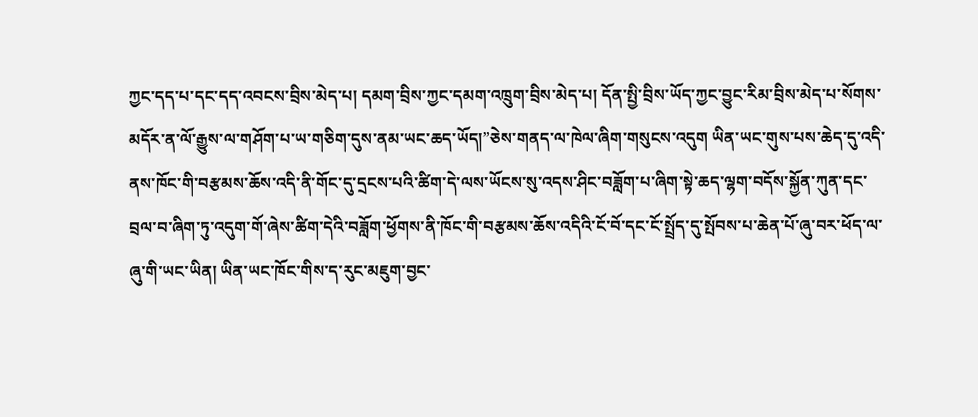ཀྱང་དད་པ་དང་དད་འབངས་བྲིས་མེད་པ། དམག་བྲིས་ཀྱང་དམག་འཁྲུག་བྲིས་མེད་པ། དོན་སྤྱི་བྲིས་ཡོད་ཀྱང་བྱུང་རིམ་བྲིས་མེད་པ་སོགས་མདོར་ན་ལོ་རྒྱུས་ལ་གཤོག་པ་ཡ་གཅིག་དུས་ནམ་ཡང་ཆད་ཡོད།”ཅེས་གནད་ལ་ཁེལ་ཞིག་གསུངས་འདུག ཡིན་ཡང་གུས་པས་ཆེད་དུ་འདི་ནས་ཁོང་གི་བརྩམས་ཆོས་འདི་ནི་གོང་དུ་དྲངས་པའི་ཚིག་དེ་ལས་ཡོངས་སུ་འདས་ཤིང་བཟློག་པ་ཞིག་སྟེ་ཆད་ལྷག་བདོས་སྐྱོན་ཀུན་དང་བྲལ་བ་ཞིག་ཏུ་འདུག་གོ་ཞེས་ཚིག་དེའི་བཟློག་ཕྱོགས་ནི་ཁོང་གི་བརྩམས་ཆོས་འདིའི་ངོ་བོ་དང་ངོ་སྤྲོད་དུ་སྤོབས་པ་ཆེན་པོ་ཞུ་བར་ཕོད་ལ་ཞུ་གི་ཡང་ཡིན། ཡིན་ཡང་ཁོང་གིས་ད་རུང་མཇུག་བྱང་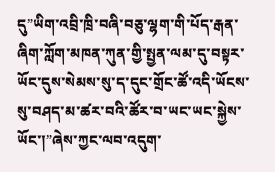དུ”ཡིག་འབྲི་ཁྲི་བཞི་བཅུ་ལྷག་གི་པོད་རྒན་ཞིག་ཀློག་མཁན་ཀུན་གྱི་སྤྱན་ལམ་དུ་བསྟར་ཡོང་དུས་སེམས་སུ་ད་དུང་གྲོང་ཚོ་འདི་ཡོངས་སུ་བཤད་མ་ཚར་བའི་ཚོར་བ་ཡང་ཡང་སྐྱེས་ཡོང་།”ཞེས་ཀྱང་ལབ་འདུག་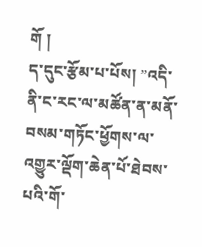གོ །
ད་དུང་རྩོམ་པ་པོས། ”འདི་ནི་ང་རང་ལ་མཚོན་ན་མནོ་བསམ་གཏོང་ཕྱོགས་ལ་འགྱུར་ལྡོག་ཆེན་པོ་ཐེབས་པའི་གོ་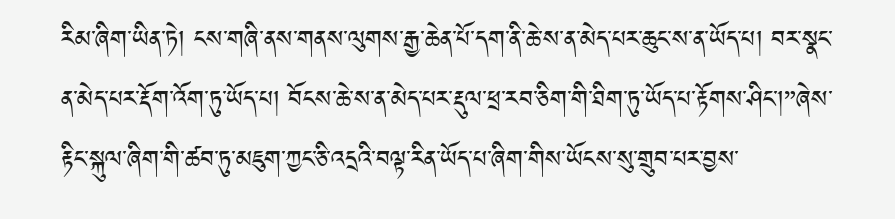རིམ་ཞིག་ཡིན་ཏེ། ངས་གཞི་ནས་གནས་ལུགས་རྒྱ་ཆེན་པོ་དག་ནི་ཆེ་ས་ན་མེད་པར་ཆུང་ས་ན་ཡོད་པ། བར་སྣང་ན་མེད་པར་རྡོག་འོག་ཏུ་ཡོད་པ། བོངས་ཆེ་ས་ན་མེད་པར་རྡུལ་ཕྲ་རབ་ཅིག་གི་ཐིག་ཏུ་ཡོད་པ་རྟོགས་ཤིང་།”ཞེས་རྟིང་སྐུལ་ཞིག་གི་ཚབ་ཏུ་མཇུག་ཀྱང་ཅི་འདྲའི་བལྟ་རིན་ཡོད་པ་ཞིག་གིས་ཡོངས་སུ་གྲུབ་པར་བྱས་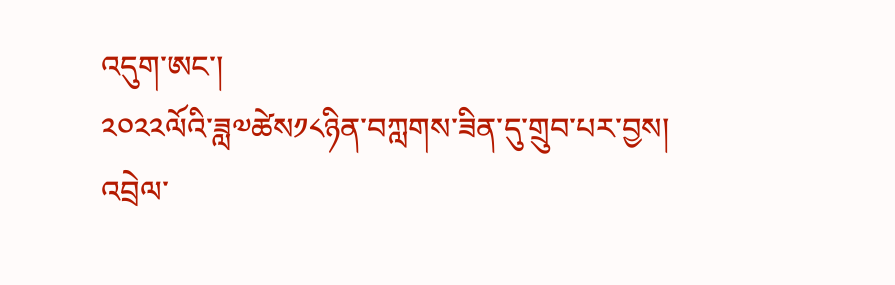འདུག་ཨང་།
༢༠༢༢ལོའི་ཟླ༧ཚེས༡༨ཉིན་བཀླགས་ཟིན་དུ་གྲུབ་པར་བྱས།
འབྲེལ་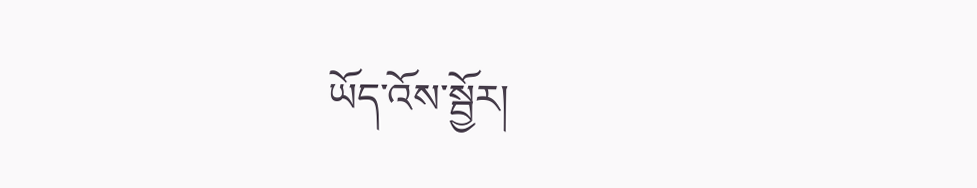ཡོད་འོས་སྦྱོར།